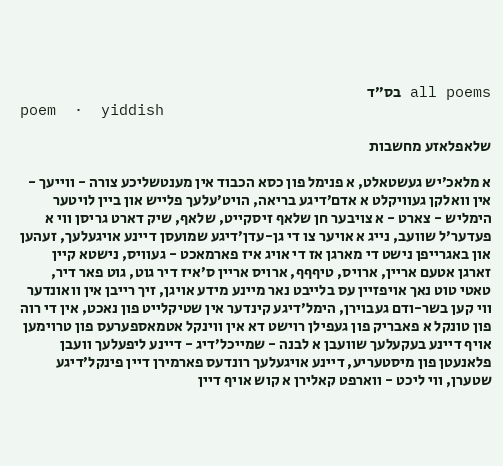all poems בס״ד
poem  ·  yiddish

שלאפלאזע מחשבות

א מלאכ׳יש געשטאלט, א פנימל פון כסא הכבוד אין מענטשליכע צורה - ווייעך - אין וואלקן געוויקלט א אדם׳דיגע בריאה, הויט׳עלעך פלייש און ביין לויטער הימליש - צארט - א צויבער חן שלאף זיסקייט, שלאף, שיק דארט גריסן ווי א פעדער׳ל שוועב, נייג א אויער צו די גן-עדן׳דיגע שמועסן דיינע אויגעלעך, זעהען און באגרייפן נישט די מארגן אז די אויג איז פארמאכט - געוויס, נישטא קיין זארגן אטעם אריין, ארויס, טיףףף, ארויס אריין ס׳איז דיר גוט, גוט פאר דיר, טאטי טוט נאך אויפזיין עס בלייבט נאר מיינע מידע אויגן, זיך רייבן אין וואונדער ווי קען בשר-ודם געבוירן, הימל׳דיגע קינדער אין שטיקלייט פון נאכט, אין די רוה פון טונקל א פאבריק פון געפילן רוישט דא אין ווינקל אטמאספערעס פון טרוימען אויף דיינע בעקעלעך שוועבן א לבנה - שמייכל׳דיג - דיינע ליפעלעך וועבן פלאנעטן פון מיסטעריע, דיינע אויגעלעך רונדעס פארמירן דיין פינקל׳דיגע שטערן, ווי ליכט - ווארפט קאלירן א קוש אויף דיין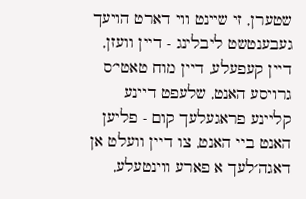שטערן, זי שיינט ווי דארט הויעך געבענטשט ליבלינג - דיין וועזן, דיין קעפעלע, דיין מוח טאטי׳ס גרויסע האנט, שלעפט דיינע קליינע פראגעלעך קום - פליען האנט ביי האנט, צו דיין וועלט אן דאגה׳לעך א פארע ווינטעלע,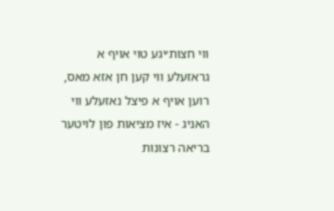ווי חצות׳יגע טוי אויף א גראזעלע ווי קען חן אזא מאס, רוען אויף א פיצל נאזעלע ווי האניג - איז מציאות פון לויטער בריאה רצונות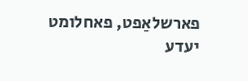פארשלאַפט, פאחלומט יעדע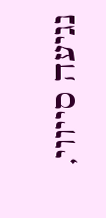נגיעה סייווי,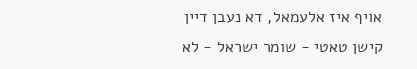אויף איז אלעמאל, דא נעבן דיין קישן טאטי - שומר ישראל - לא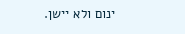ינום ולא יישן.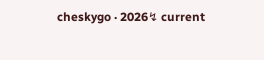cheskygo · 2026↯ current